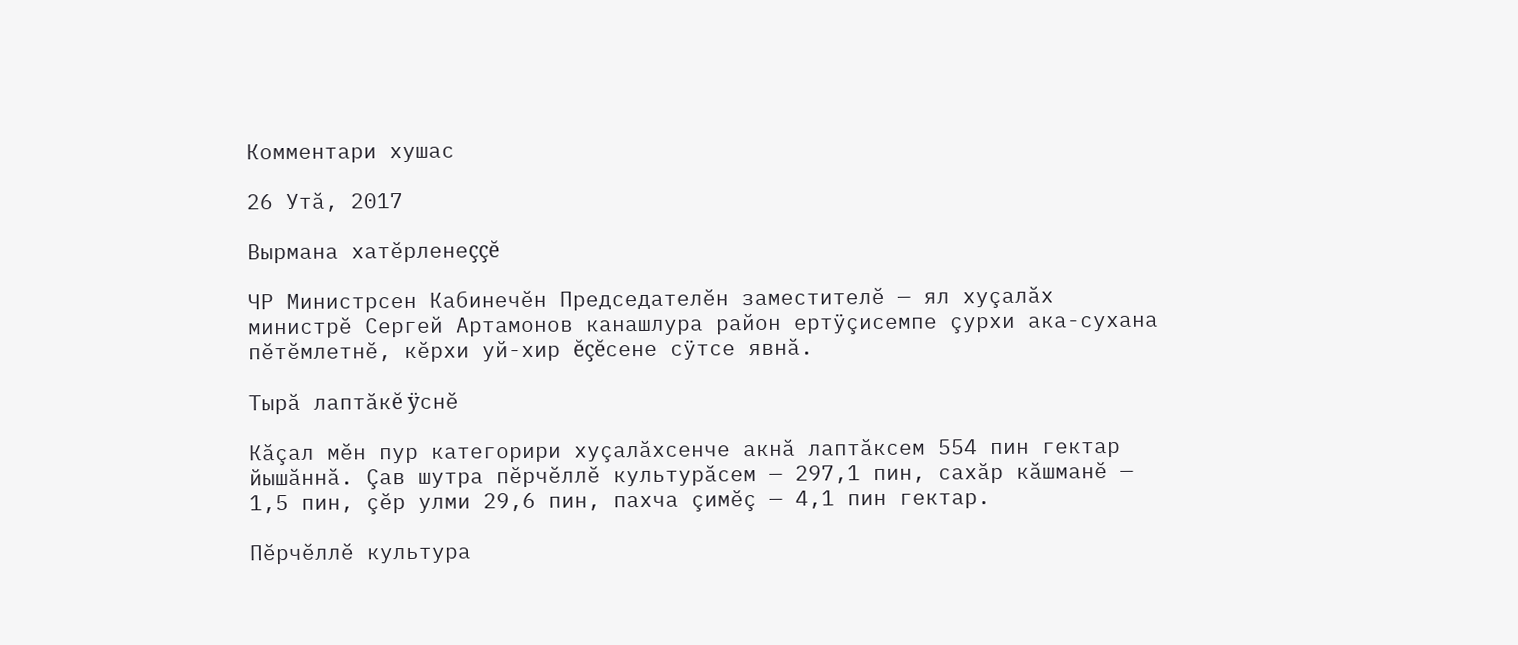Комментари хушас

26 Утă, 2017

Вырмана хатĕрленеççĕ

ЧР Министрсен Кабинечĕн Председателĕн заместителĕ — ял хуçалăх министрĕ Сергей Артамонов канашлура район ертÿçисемпе çурхи ака-сухана пĕтĕмлетнĕ, кĕрхи уй-хир ĕçĕсене сÿтсе явнă.

Тырă лаптăкĕ ÿснĕ

Кăçал мĕн пур категорири хуçалăхсенче акнă лаптăксем 554 пин гектар йышăннă. Çав шутра пĕрчĕллĕ культурăсем — 297,1 пин, сахăр кăшманĕ — 1,5 пин, çĕр улми 29,6 пин, пахча çимĕç — 4,1 пин гектар.

Пĕрчĕллĕ культура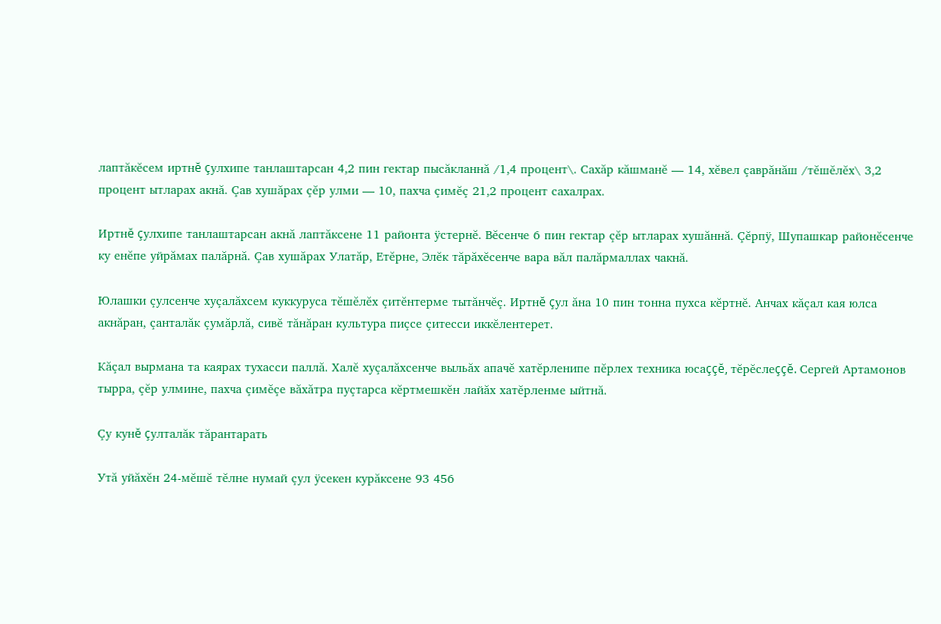лаптăкĕсем иртнĕ çулхипе танлаштарсан 4,2 пин гектар пысăкланнă /1,4 процент\. Сахăр кăшманĕ — 14, хĕвел çаврăнăш /тĕшĕлĕх\ 3,2 процент ытларах акнă. Çав хушăрах çĕр улми — 10, пахча çимĕç 21,2 процент сахалрах.

Иртнĕ çулхипе танлаштарсан акнă лаптăксене 11 районта ÿстернĕ. Вĕсенче 6 пин гектар çĕр ытларах хушăннă. Çĕрпÿ, Шупашкар районĕсенче ку енĕпе уйрăмах палăрнă. Çав хушăрах Улатăр, Етĕрне, Элĕк тăрăхĕсенче вара вăл палăрмаллах чакнă.

Юлашки çулсенче хуçалăхсем куккуруса тĕшĕлĕх çитĕнтерме тытăнчĕç. Иртнĕ çул ăна 10 пин тонна пухса кĕртнĕ. Анчах кăçал кая юлса акнăран, çанталăк çумăрлă, сивĕ тăнăран культура пиçсе çитесси иккĕлентерет.

Кăçал вырмана та каярах тухасси паллă. Халĕ хуçалăхсенче выльăх апачĕ хатĕрленипе пĕрлех техника юсаççĕ, тĕрĕслеççĕ. Сергей Артамонов тырра, çĕр улмине, пахча çимĕçе вăхăтра пуçтарса кĕртмешкĕн лайăх хатĕрленме ыйтнă.

Çу кунĕ çулталăк тăрантарать

Утă уйăхĕн 24-мĕшĕ тĕлне нумай çул ÿсекен курăксене 93 456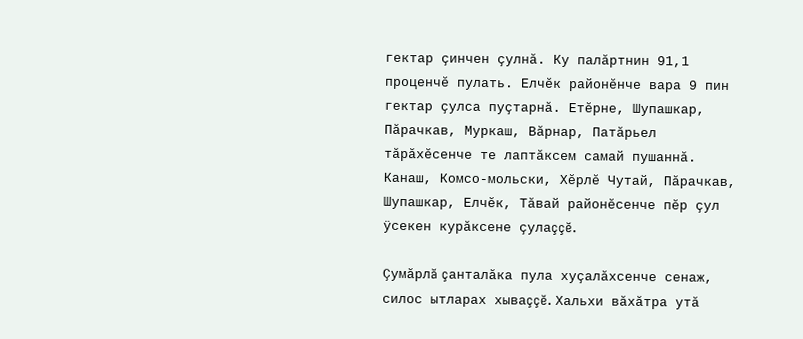гектар çинчен çулнă. Ку палăртнин 91,1 проценчĕ пулать. Елчĕк районĕнче вара 9 пин гектар çулса пуçтарнă. Етĕрне, Шупашкар, Пăрачкав, Муркаш, Вăрнар, Патăрьел тăрăхĕсенче те лаптăксем самай пушаннă. Канаш, Комсо-мольски, Хĕрлĕ Чутай, Пăрачкав, Шупашкар, Елчĕк, Тăвай районĕсенче пĕр çул ÿсекен курăксене çулаççĕ.

Çумăрлă çанталăка пула хуçалăхсенче сенаж, силос ытларах хываççĕ. Хальхи вăхăтра утă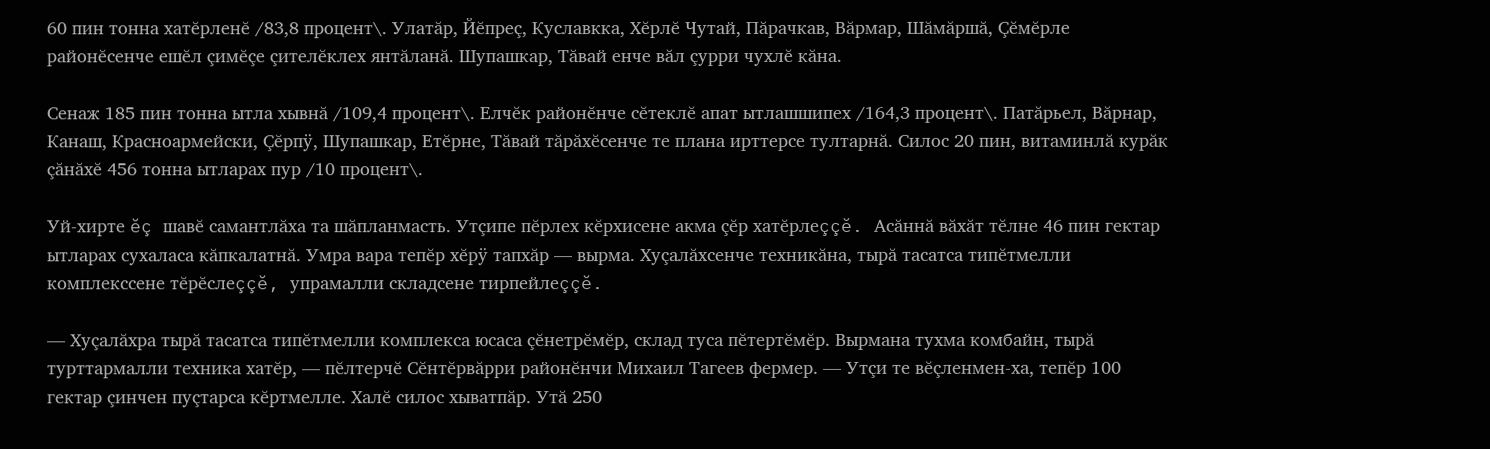60 пин тонна хатĕрленĕ /83,8 процент\. Улатăр, Йĕпреç, Куславкка, Хĕрлĕ Чутай, Пăрачкав, Вăрмар, Шăмăршă, Çĕмĕрле районĕсенче ешĕл çимĕçе çителĕклех янтăланă. Шупашкар, Тăвай енче вăл çурри чухлĕ кăна.

Сенаж 185 пин тонна ытла хывнă /109,4 процент\. Елчĕк районĕнче сĕтеклĕ апат ытлашшипех /164,3 процент\. Патăрьел, Вăрнар, Канаш, Красноармейски, Çĕрпÿ, Шупашкар, Етĕрне, Тăвай тăрăхĕсенче те плана ирттерсе тултарнă. Силос 20 пин, витаминлă курăк çăнăхĕ 456 тонна ытларах пур /10 процент\.

Уй-хирте ĕç шавĕ самантлăха та шăпланмасть. Утçипе пĕрлех кĕрхисене акма çĕр хатĕрлеççĕ. Асăннă вăхăт тĕлне 46 пин гектар ытларах сухаласа кăпкалатнă. Умра вара тепĕр хĕрÿ тапхăр — вырма. Хуçалăхсенче техникăна, тырă тасатса типĕтмелли комплекссене тĕрĕслеççĕ, упрамалли складсене тирпейлеççĕ.

— Хуçалăхра тырă тасатса типĕтмелли комплекса юсаса çĕнетрĕмĕр, склад туса пĕтертĕмĕр. Вырмана тухма комбайн, тырă турттармалли техника хатĕр, — пĕлтерчĕ Сĕнтĕрвăрри районĕнчи Михаил Тагеев фермер. — Утçи те вĕçленмен-ха, тепĕр 100 гектар çинчен пуçтарса кĕртмелле. Халĕ силос хыватпăр. Утă 250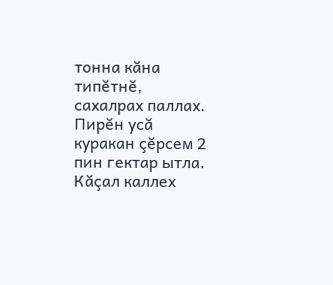тонна кăна типĕтнĕ, сахалрах паллах. Пирĕн усă куракан çĕрсем 2 пин гектар ытла. Кăçал каллех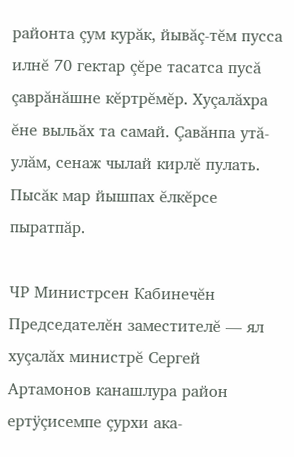районта çум курăк, йывăç-тĕм пусса илнĕ 70 гектар çĕре тасатса пусă çаврăнăшне кĕртрĕмĕр. Хуçалăхра ĕне выльăх та самай. Çавăнпа утă-улăм, сенаж чылай кирлĕ пулать. Пысăк мар йышпах ĕлкĕрсе пыратпăр.

ЧР Министрсен Кабинечĕн Председателĕн заместителĕ — ял хуçалăх министрĕ Сергей Артамонов канашлура район ертÿçисемпе çурхи ака-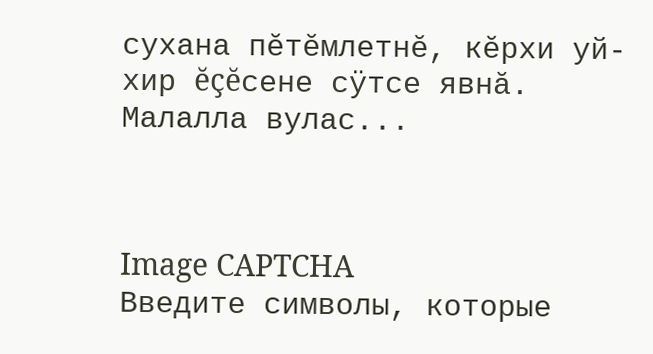сухана пĕтĕмлетнĕ, кĕрхи уй-хир ĕçĕсене сÿтсе явнă. Малалла вулас...



Image CAPTCHA
Введите символы, которые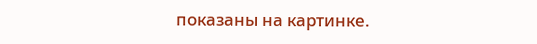показаны на картинке.